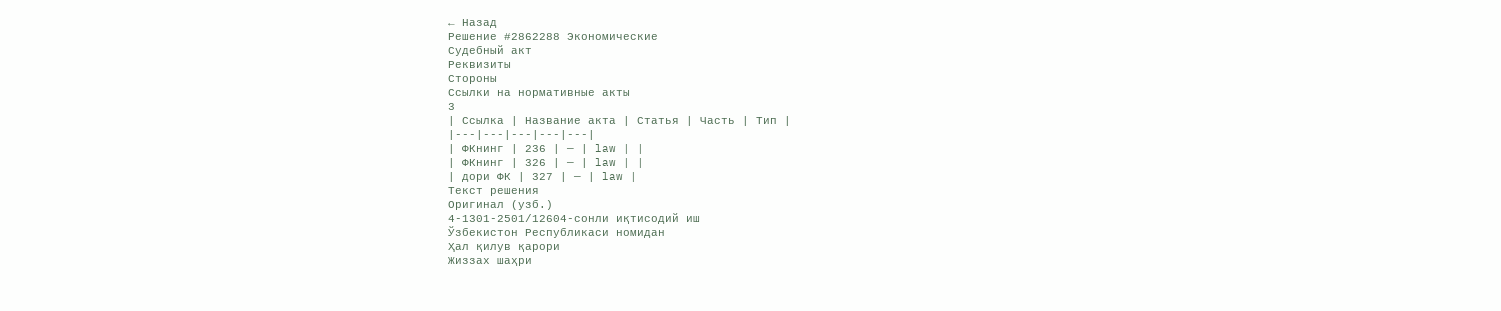← Назад
Решение #2862288 Экономические
Судебный акт
Реквизиты
Стороны
Ссылки на нормативные акты
3
| Ссылка | Название акта | Статья | Часть | Тип |
|---|---|---|---|---|
| ФКнинг | 236 | — | law | |
| ФКнинг | 326 | — | law | |
| дори ФК | 327 | — | law |
Текст решения
Оригинал (узб.)
4-1301-2501/12604-сонли иқтисодий иш
Ўзбекистон Республикаси номидан
Ҳал қилув қарори
Жиззах шаҳри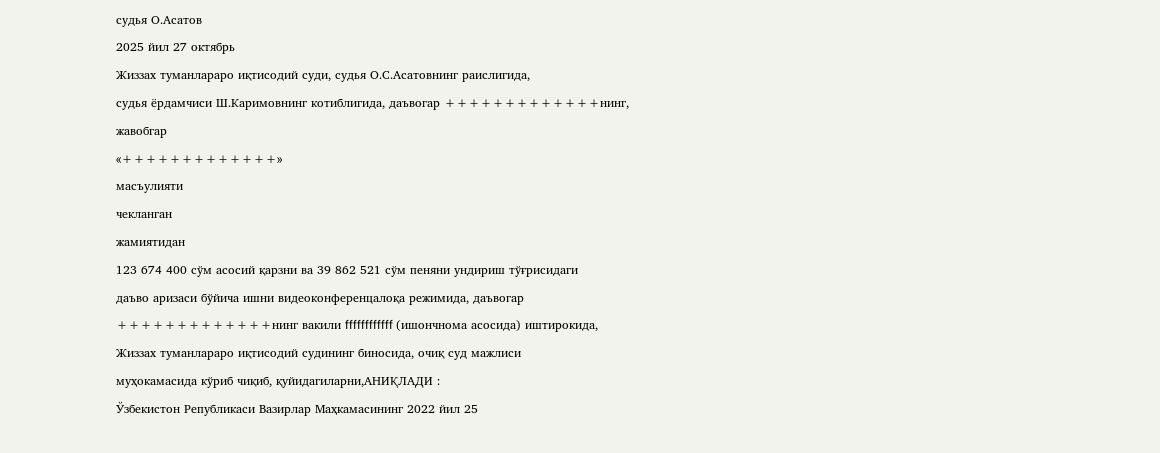судья О.Асатов
2025 йил 27 октябрь
Жиззах туманлараро иқтисодий суди, судья О.С.Асатовнинг раислигида,
судья ёрдамчиси Ш.Каримовнинг котиблигида, даъвогар +++++++++++++нинг,
жавобгар
«+++++++++++++»
масъулияти
чекланган
жамиятидан
123 674 400 сўм асосий қарзни ва 39 862 521 сўм пеняни ундириш тўғрисидаги
даъво аризаси бўйича ишни видеоконференцалоқа режимида, даъвогар
+++++++++++++нинг вакили ffffffffffff (ишончнома асосида) иштирокида,
Жиззах туманлараро иқтисодий судининг биносида, очиқ суд мажлиси
муҳокамасида кўриб чиқиб, қуйидагиларни,АНИҚЛАДИ :
Ўзбекистон Републикаси Вазирлар Маҳкамасининг 2022 йил 25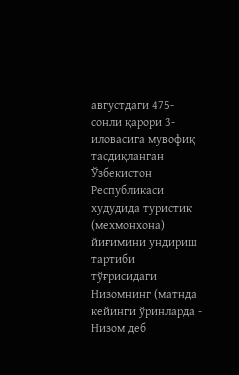августдаги 475-сонли қарори 3-иловасига мувофиқ тасдиқланган Ўзбекистон
Республикаси худудида туристик (мехмонхона) йиғимини ундириш тартиби
тўғрисидаги Низомнинг (матнда кейинги ўринларда - Низом деб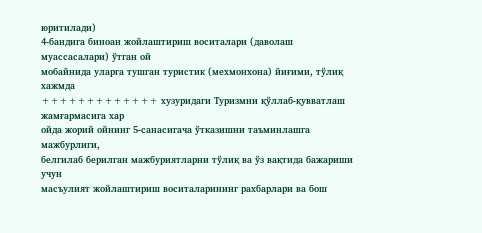юритилади)
4-бандига биноан жойлаштириш воситалари (даволаш муассасалари) ўтган ой
мобайнида уларга тушган туристик (мехмонхона) йиғими, тўлиқ хажмда
+++++++++++++ хузуридаги Туризмни қўллаб-қувватлаш жамғармасига хар
ойда жорий ойнинг 5-санасигача ўтказишни таъминлашга мажбурлиги,
белгилаб берилган мажбуриятларни тўлиқ ва ўз вақтида бажариши учун
масъулият жойлаштириш воситаларининг рахбарлари ва бош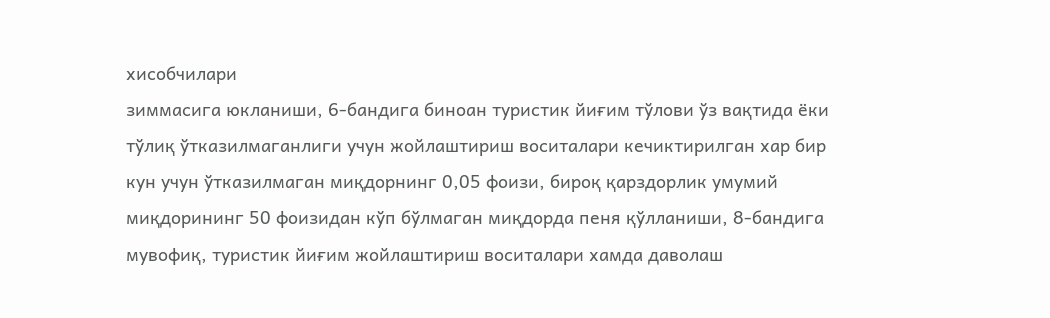хисобчилари
зиммасига юкланиши, 6-бандига биноан туристик йиғим тўлови ўз вақтида ёки
тўлиқ ўтказилмаганлиги учун жойлаштириш воситалари кечиктирилган хар бир
кун учун ўтказилмаган миқдорнинг 0,05 фоизи, бироқ қарздорлик умумий
миқдорининг 50 фоизидан кўп бўлмаган миқдорда пеня қўлланиши, 8-бандига
мувофиқ, туристик йиғим жойлаштириш воситалари хамда даволаш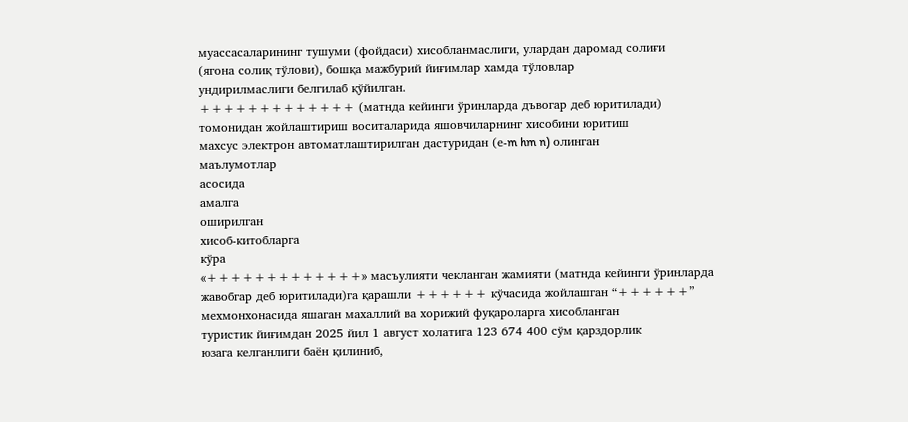муассасаларининг тушуми (фойдаси) хисобланмаслиги, улардан даромад солиғи
(ягона солиқ тўлови), бошқа мажбурий йиғимлар хамда тўловлар
ундирилмаслиги белгилаб қўйилган.
+++++++++++++ (матнда кейинги ўринларда дъвогар деб юритилади)
томонидан жойлаштириш воситаларида яшовчиларнинг хисобини юритиш
махсус электрон автоматлаштирилган дастуридан (е-m hm n) олинган
маълумотлар
асосида
амалга
оширилган
хисоб-китобларга
кўра
«+++++++++++++» масъулияти чекланган жамияти (матнда кейинги ўринларда
жавобгар деб юритилади)га қарашли ++++++ кўчасида жойлашган “++++++”
мехмонхонасида яшаган махаллий ва хорижий фуқароларга хисобланган
туристик йиғимдан 2025 йил 1 август холатига 123 674 400 сўм қарздорлик
юзага келганлиги баён қилиниб,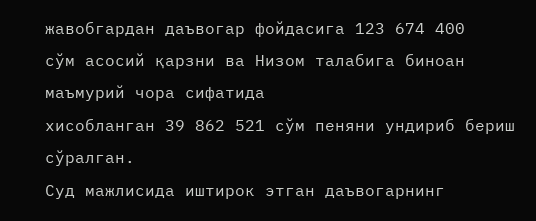жавобгардан даъвогар фойдасига 123 674 400
сўм асосий қарзни ва Низом талабига биноан маъмурий чора сифатида
хисобланган 39 862 521 сўм пеняни ундириб бериш сўралган.
Суд мажлисида иштирок этган даъвогарнинг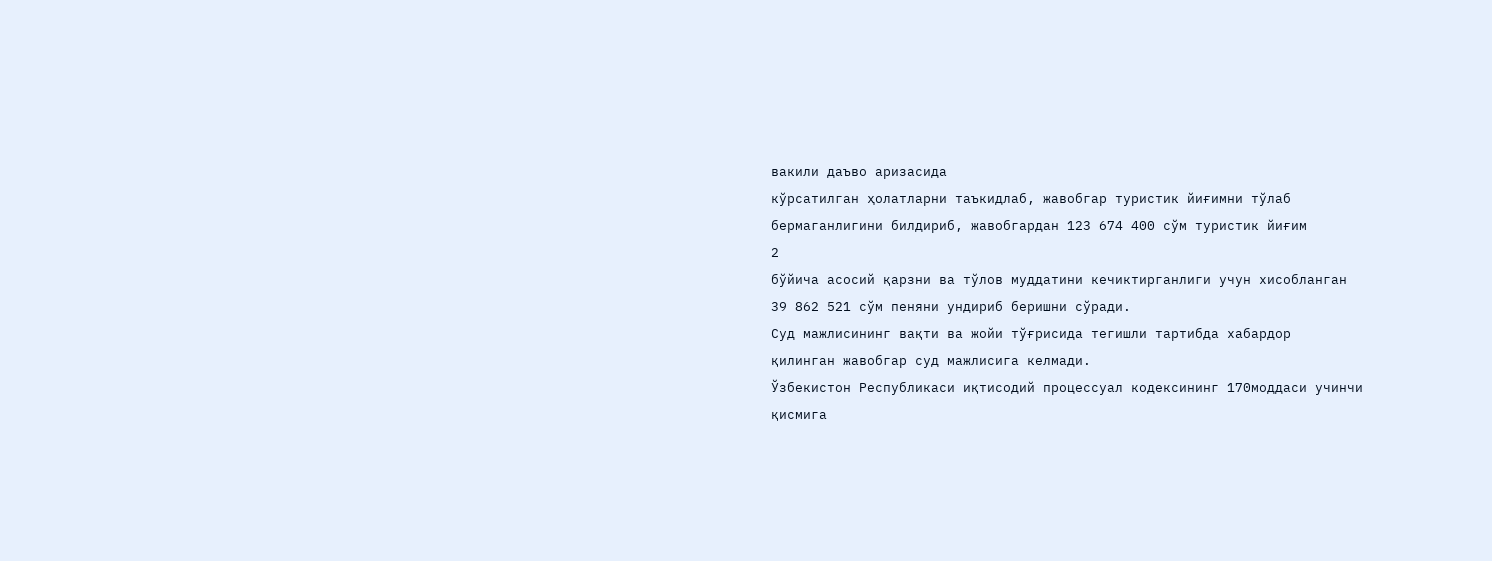вакили даъво аризасида
кўрсатилган ҳолатларни таъкидлаб, жавобгар туристик йиғимни тўлаб
бермаганлигини билдириб, жавобгардан 123 674 400 сўм туристик йиғим
2
бўйича асосий қарзни ва тўлов муддатини кечиктирганлиги учун хисобланган
39 862 521 сўм пеняни ундириб беришни сўради.
Суд мажлисининг вақти ва жойи тўғрисида тегишли тартибда хабардор
қилинган жавобгар суд мажлисига келмади.
Ўзбекистон Республикаси иқтисодий процессуал кодексининг 170моддаси учинчи қисмига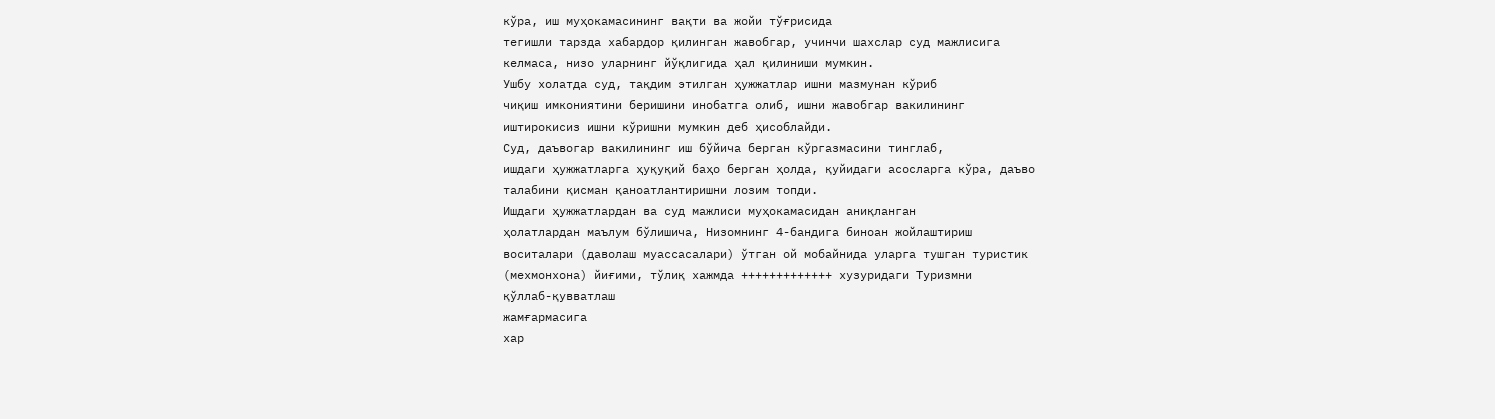кўра, иш муҳокамасининг вақти ва жойи тўғрисида
тегишли тарзда хабардор қилинган жавобгар, учинчи шахслар суд мажлисига
келмаса, низо уларнинг йўқлигида ҳал қилиниши мумкин.
Ушбу холатда суд, тақдим этилган ҳужжатлар ишни мазмунан кўриб
чиқиш имкониятини беришини инобатга олиб, ишни жавобгар вакилининг
иштирокисиз ишни кўришни мумкин деб ҳисоблайди.
Суд, даъвогар вакилининг иш бўйича берган кўргазмасини тинглаб,
ишдаги ҳужжатларга ҳуқуқий баҳо берган ҳолда, қуйидаги асосларга кўра, даъво
талабини қисман қаноатлантиришни лозим топди.
Ишдаги ҳужжатлардан ва суд мажлиси муҳокамасидан аниқланган
ҳолатлардан маълум бўлишича, Низомнинг 4-бандига биноан жойлаштириш
воситалари (даволаш муассасалари) ўтган ой мобайнида уларга тушган туристик
(мехмонхона) йиғими, тўлиқ хажмда +++++++++++++ хузуридаги Туризмни
қўллаб-қувватлаш
жамғармасига
хар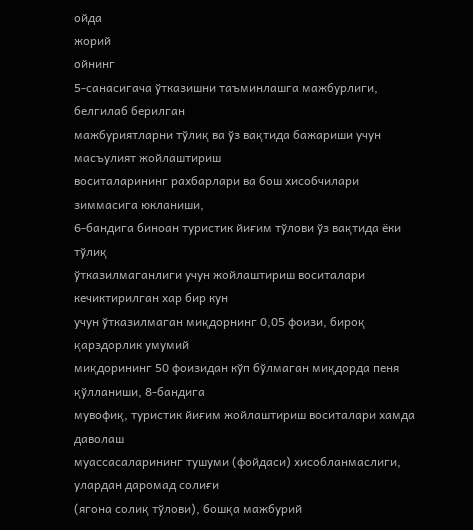ойда
жорий
ойнинг
5-санасигача ўтказишни таъминлашга мажбурлиги, белгилаб берилган
мажбуриятларни тўлиқ ва ўз вақтида бажариши учун масъулият жойлаштириш
воситаларининг рахбарлари ва бош хисобчилари зиммасига юкланиши,
6-бандига биноан туристик йиғим тўлови ўз вақтида ёки тўлиқ
ўтказилмаганлиги учун жойлаштириш воситалари кечиктирилган хар бир кун
учун ўтказилмаган миқдорнинг 0,05 фоизи, бироқ қарздорлик умумий
миқдорининг 50 фоизидан кўп бўлмаган миқдорда пеня қўлланиши, 8-бандига
мувофиқ, туристик йиғим жойлаштириш воситалари хамда даволаш
муассасаларининг тушуми (фойдаси) хисобланмаслиги, улардан даромад солиғи
(ягона солиқ тўлови), бошқа мажбурий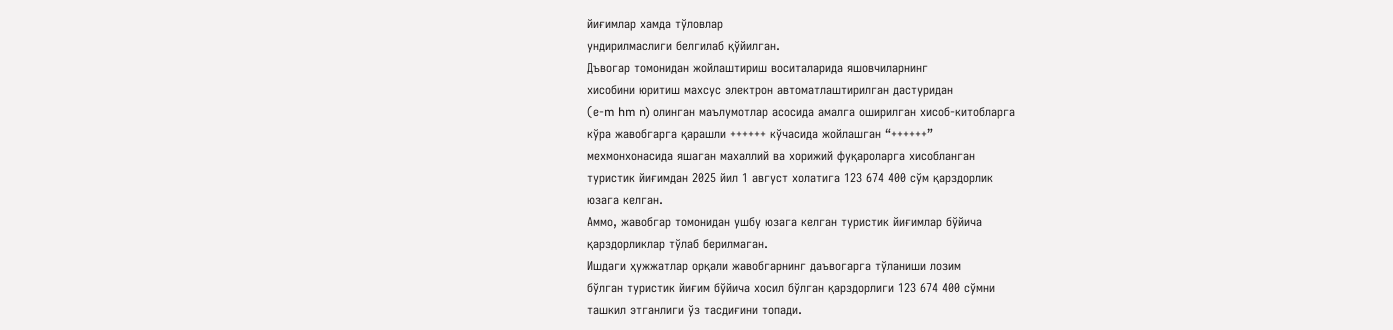йиғимлар хамда тўловлар
ундирилмаслиги белгилаб қўйилган.
Дъвогар томонидан жойлаштириш воситаларида яшовчиларнинг
хисобини юритиш махсус электрон автоматлаштирилган дастуридан
(е-m hm n) олинган маълумотлар асосида амалга оширилган хисоб-китобларга
кўра жавобгарга қарашли ++++++ кўчасида жойлашган “++++++”
мехмонхонасида яшаган махаллий ва хорижий фуқароларга хисобланган
туристик йиғимдан 2025 йил 1 август холатига 123 674 400 сўм қарздорлик
юзага келган.
Аммо, жавобгар томонидан ушбу юзага келган туристик йиғимлар бўйича
қарздорликлар тўлаб берилмаган.
Ишдаги ҳужжатлар орқали жавобгарнинг даъвогарга тўланиши лозим
бўлган туристик йиғим бўйича хосил бўлган қарздорлиги 123 674 400 сўмни
ташкил этганлиги ўз тасдиғини топади.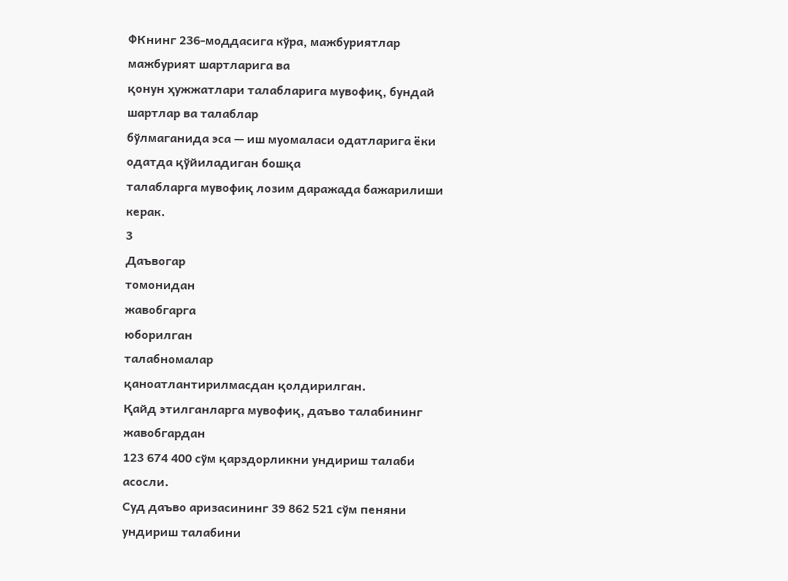ФКнинг 236-моддасига кўра, мажбуриятлар мажбурият шартларига ва
қонун ҳужжатлари талабларига мувофиқ, бундай шартлар ва талаблар
бўлмаганида эса — иш муомаласи одатларига ёки одатда қўйиладиган бошқа
талабларга мувофиқ лозим даражада бажарилиши керак.
3
Даъвогар
томонидан
жавобгарга
юборилган
талабномалар
қаноатлантирилмасдан қолдирилган.
Қайд этилганларга мувофиқ, даъво талабининг жавобгардан
123 674 400 сўм қарздорликни ундириш талаби асосли.
Суд даъво аризасининг 39 862 521 сўм пеняни ундириш талабини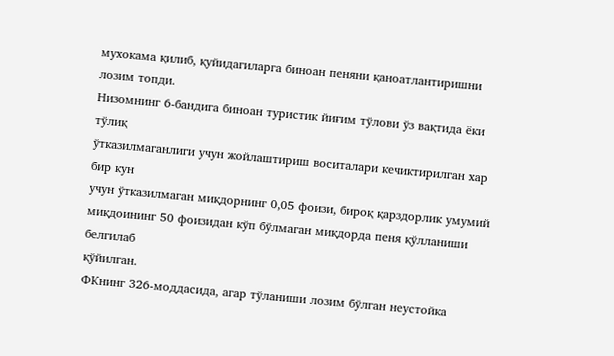мухокама қилиб, қуйидагиларга биноан пеняни қаноатлантиришни лозим топди.
Низомнинг 6-бандига биноан туристик йиғим тўлови ўз вақтида ёки тўлиқ
ўтказилмаганлиги учун жойлаштириш воситалари кечиктирилган хар бир кун
учун ўтказилмаган миқдорнинг 0,05 фоизи, бироқ қарздорлик умумий
миқдоининг 50 фоизидан кўп бўлмаган миқдорда пеня қўлланиши белгилаб
қўйилган.
ФКнинг 326-моддасида, агар тўланиши лозим бўлган неустойка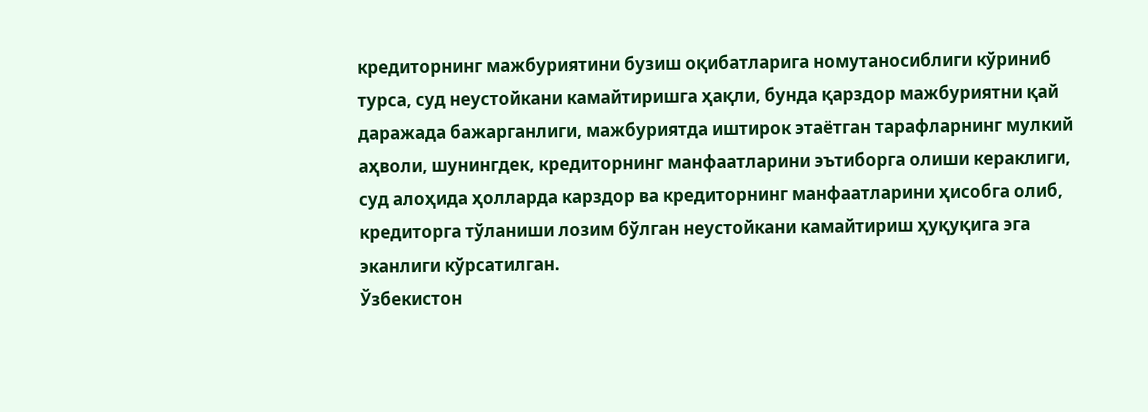кредиторнинг мажбуриятини бузиш оқибатларига номутаносиблиги кўриниб
турса, суд неустойкани камайтиришга ҳақли, бунда қарздор мажбуриятни қай
даражада бажарганлиги, мажбуриятда иштирок этаётган тарафларнинг мулкий
аҳволи, шунингдек, кредиторнинг манфаатларини эътиборга олиши кераклиги,
суд алоҳида ҳолларда карздор ва кредиторнинг манфаатларини ҳисобга олиб,
кредиторга тўланиши лозим бўлган неустойкани камайтириш ҳуқуқига эга
эканлиги кўрсатилган.
Ўзбекистон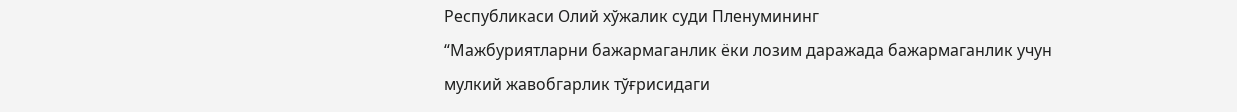Республикаси Олий хўжалик суди Пленумининг
“Мажбуриятларни бажармаганлик ёки лозим даражада бажармаганлик учун
мулкий жавобгарлик тўғрисидаги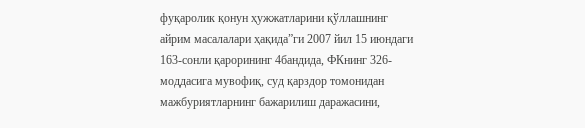фуқаролик қонун ҳужжатларини қўллашнинг
айрим масалалари ҳақида”ги 2007 йил 15 июндаги 163-сонли қарорининг 4бандида, ФКнинг 326-моддасига мувофиқ, суд қарздор томонидан
мажбуриятларнинг бажарилиш даражасини,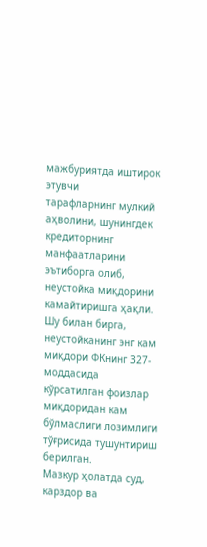мажбуриятда иштирок этувчи
тарафларнинг мулкий аҳволини, шунингдек кредиторнинг манфаатларини
эътиборга олиб, неустойка миқдорини камайтиришга ҳақли. Шу билан бирга,
неустойканинг энг кам миқдори ФКнинг 327-моддасида кўрсатилган фоизлар
миқдоридан кам бўлмаслиги лозимлиги тўғрисида тушунтириш берилган.
Мазкур ҳолатда суд, карздор ва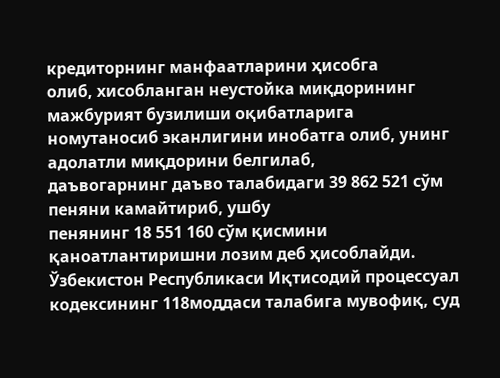кредиторнинг манфаатларини ҳисобга
олиб, хисобланган неустойка миқдорининг мажбурият бузилиши оқибатларига
номутаносиб эканлигини инобатга олиб, унинг адолатли миқдорини белгилаб,
даъвогарнинг даъво талабидаги 39 862 521 сўм пеняни камайтириб, ушбу
пенянинг 18 551 160 сўм қисмини қаноатлантиришни лозим деб ҳисоблайди.
Ўзбекистон Республикаси Иқтисодий процессуал кодексининг 118моддаси талабига мувофиқ, суд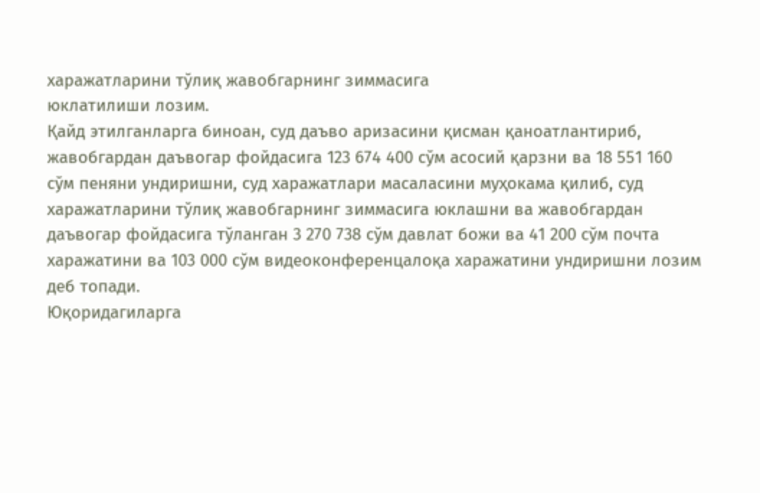харажатларини тўлиқ жавобгарнинг зиммасига
юклатилиши лозим.
Қайд этилганларга биноан, суд даъво аризасини қисман қаноатлантириб,
жавобгардан даъвогар фойдасига 123 674 400 сўм асосий қарзни ва 18 551 160
сўм пеняни ундиришни, суд харажатлари масаласини муҳокама қилиб, суд
харажатларини тўлиқ жавобгарнинг зиммасига юклашни ва жавобгардан
даъвогар фойдасига тўланган 3 270 738 сўм давлат божи ва 41 200 сўм почта
харажатини ва 103 000 сўм видеоконференцалоқа харажатини ундиришни лозим
деб топади.
Юқоридагиларга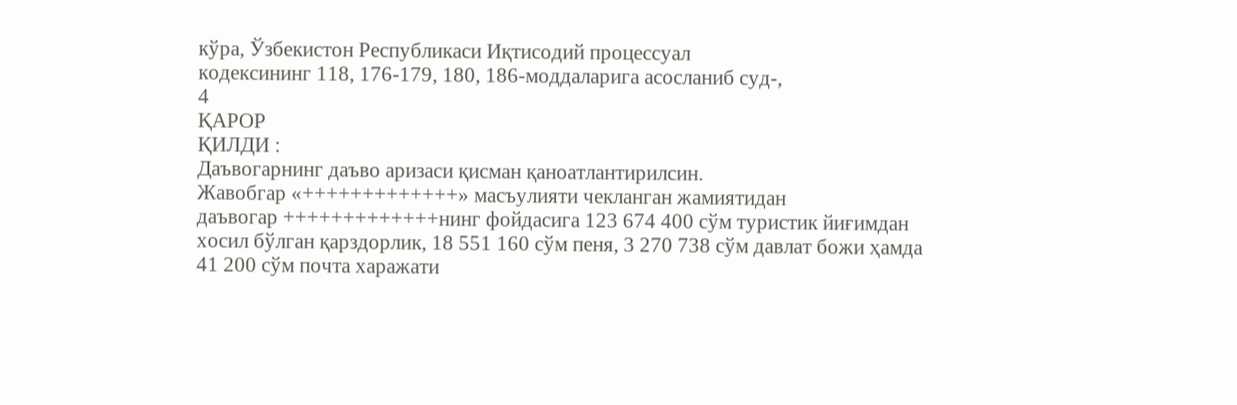кўра, Ўзбекистон Республикаси Иқтисодий процессуал
кодексининг 118, 176-179, 180, 186-моддаларига асосланиб суд-,
4
ҚАРОР
ҚИЛДИ :
Даъвогарнинг даъво аризаси қисман қаноатлантирилсин.
Жавобгар «+++++++++++++» масъулияти чекланган жамиятидан
даъвогар +++++++++++++нинг фойдасига 123 674 400 сўм туристик йиғимдан
хосил бўлган қарздорлик, 18 551 160 сўм пеня, 3 270 738 сўм давлат божи ҳамда
41 200 сўм почта харажати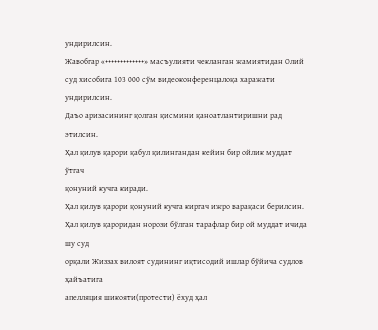ундирилсин.
Жавобгар «+++++++++++++» масъулияти чекланган жамиятидан Олий
суд хисобига 103 000 сўм видеоконференцалоқа харажати ундирилсин.
Даъо аризасининг қолган қисмини қаноатлантиришни рад этилсин.
Ҳал қилув қарори қабул қилингандан кейин бир ойлик муддат ўтгач
қонуний кучга киради.
Ҳал қилув қарори қонуний кучга киргач ижро варақаси берилсин.
Ҳал қилув қароридан норози бўлган тарафлар бир ой муддат ичида шу суд
орқали Жиззах вилоят судининг иқтисодий ишлар бўйича судлов ҳайъатига
апелляция шикояти(протести) ёхуд ҳал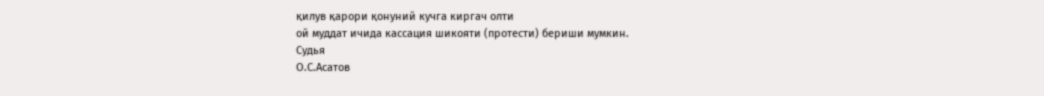қилув қарори қонуний кучга киргач олти
ой муддат ичида кассация шикояти (протести) бериши мумкин.
Судья
О.С.Асатов